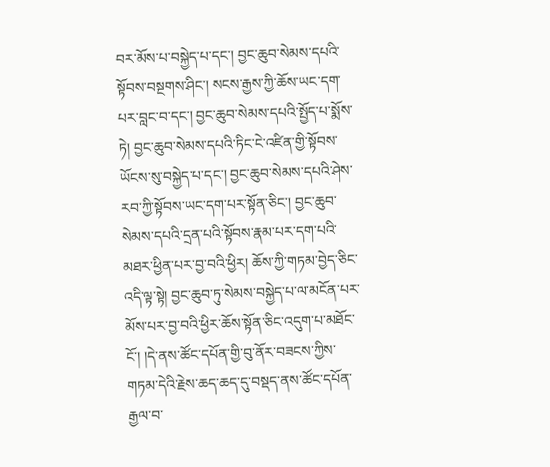བར་མོས་པ་བསྐྱེད་པ་དང་། བྱང་ཆུབ་སེམས་དཔའི་སྟོབས་བསྔགས་ཤིང་། སངས་རྒྱས་ཀྱི་ཆོས་ཡང་དག་པར་བླང་བ་དང་། བྱང་ཆུབ་སེམས་དཔའི་སྤྱོད་པ་སྨོས་ཏེ། བྱང་ཆུབ་སེམས་དཔའི་ཏིང་ངེ་འཛིན་གྱི་སྟོབས་ཡོངས་སུ་བསྐྱེད་པ་དང་། བྱང་ཆུབ་སེམས་དཔའི་ཤེས་རབ་ཀྱི་སྟོབས་ཡང་དག་པར་སྟོན་ཅིང་། བྱང་ཆུབ་སེམས་དཔའི་དྲན་པའི་སྟོབས་རྣམ་པར་དག་པའི་མཐར་ཕྱིན་པར་བྱ་བའི་ཕྱིར། ཆོས་ཀྱི་གཏམ་བྱེད་ཅིང་འདི་ལྟ་སྟེ། བྱང་ཆུབ་ཏུ་སེམས་བསྐྱེད་པ་ལ་མངོན་པར་མོས་པར་བྱ་བའི་ཕྱིར་ཆོས་སྟོན་ཅིང་འདུག་པ་མཐོང་ངོ་། །དེ་ནས་ཚོང་དཔོན་གྱི་བུ་ནོར་བཟངས་ཀྱིས་གཏམ་དེའི་རྗེས་ཆད་ཆད་དུ་བསྡད་ནས་ཚོང་དཔོན་རྒྱལ་བ་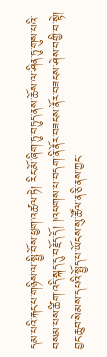དམ་པའི་རྐང་པ་གཉིས་ལ་སྤྱི་བོས་ཕྱག་འཚལ་ཏེ། རིང་མོ་ཞིག་ཏུ་བཏུད་ནས་ཆོས་ལ་ཤིན་ཏུ་གུས་པའི་བསམ་པས་ཚིག་འདི་སྐད་དུ་བརྗོད་དོ། །འཕགས་པ་བདག་ནི་ནོར་བཟངས་ནོར་བཟངས་ཤེས་བགྱི་བ་སྟེ། བྱང་ཆུབ་སེམས་དཔའི་སྤྱོད་པ་ཡོངས་སུ་ཚོལ་ན་ཅི་ནས་ཀྱང་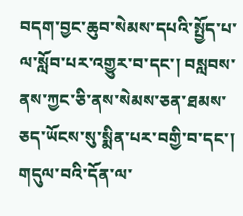བདག་བྱང་ཆུབ་སེམས་དཔའི་སྤྱོད་པ་ལ་སློབ་པར་འགྱུར་བ་དང་། བསླབས་ནས་ཀྱང་ཅི་ནས་སེམས་ཅན་ཐམས་ཅད་ཡོངས་སུ་སྨིན་པར་བགྱི་བ་དང་། གདུལ་བའི་དོན་ལ་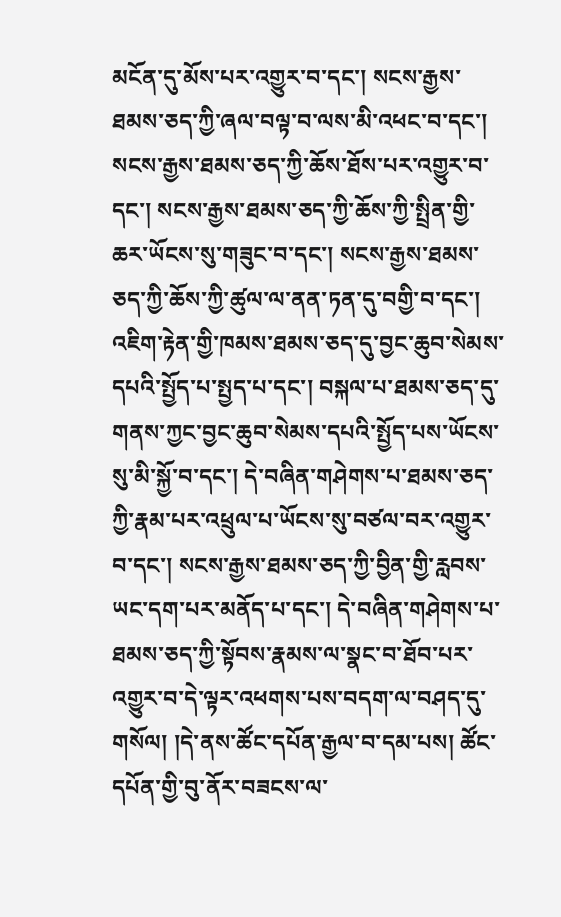མངོན་དུ་མོས་པར་འགྱུར་བ་དང་། སངས་རྒྱས་ཐམས་ཅད་ཀྱི་ཞལ་བལྟ་བ་ལས་མི་འཕང་བ་དང་། སངས་རྒྱས་ཐམས་ཅད་ཀྱི་ཆོས་ཐོས་པར་འགྱུར་བ་དང་། སངས་རྒྱས་ཐམས་ཅད་ཀྱི་ཆོས་ཀྱི་སྤྲིན་གྱི་ཆར་ཡོངས་སུ་གཟུང་བ་དང་། སངས་རྒྱས་ཐམས་ཅད་ཀྱི་ཆོས་ཀྱི་ཚུལ་ལ་ནན་ཏན་དུ་བགྱི་བ་དང་། འཇིག་རྟེན་གྱི་ཁམས་ཐམས་ཅད་དུ་བྱང་ཆུབ་སེམས་དཔའི་སྤྱོད་པ་སྤྱད་པ་དང་། བསྐལ་པ་ཐམས་ཅད་དུ་གནས་ཀྱང་བྱང་ཆུབ་སེམས་དཔའི་སྤྱོད་པས་ཡོངས་སུ་མི་སྐྱོ་བ་དང་། དེ་བཞིན་གཤེགས་པ་ཐམས་ཅད་ཀྱི་རྣམ་པར་འཕྲུལ་པ་ཡོངས་སུ་བཙལ་བར་འགྱུར་བ་དང་། སངས་རྒྱས་ཐམས་ཅད་ཀྱི་བྱིན་གྱི་རླབས་ཡང་དག་པར་མནོད་པ་དང་། དེ་བཞིན་གཤེགས་པ་ཐམས་ཅད་ཀྱི་སྟོབས་རྣམས་ལ་སྣང་བ་ཐོབ་པར་འགྱུར་བ་དེ་ལྟར་འཕགས་པས་བདག་ལ་བཤད་དུ་གསོལ། །དེ་ནས་ཚོང་དཔོན་རྒྱལ་བ་དམ་པས། ཚོང་དཔོན་གྱི་བུ་ནོར་བཟངས་ལ་